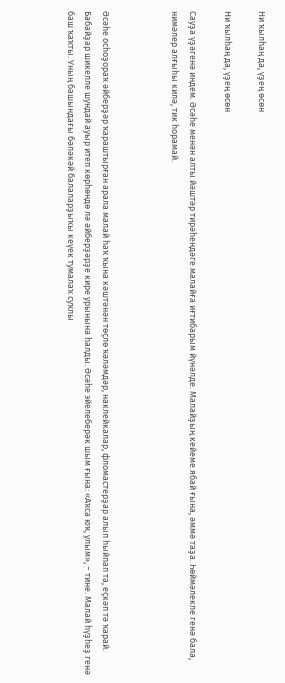Ни ҡылһаң да, үҙең өсөн

Ни ҡылһаң да, үҙең өсөн

Сауҙа үҙәгенә индем. Әсәһе менән алты йәштәр тирәһендәге малайға иғтибарым йүнәлде. Малайҙың кейеме ябай ғына, әммә таҙа. Һөймәлекле генә бала, нимәлер алғыһы килә, тик һорамай.



Әсәһе осһоҙораҡ әйберҙәр ҡараштырған арала малай һаҡ ҡына кәштәнән төҫлө ҡәләмдәр, наклейкалар, фломастерҙар алып һыйпап та, еҫкәп тә ҡарай. Бабайҙар шикелле шундай ауыр итеп көрһөндө лә әйберҙәрҙе кире урынына һалды. Әсәһе эйелеберәк шым ғына: «Аҡса юҡ, улым», − тине. Малай һүҙһеҙ генә баш ҡаҡты. Уның башындағы бәләкәй балаларҙыҡы кеүек тумалаҡ суҡлы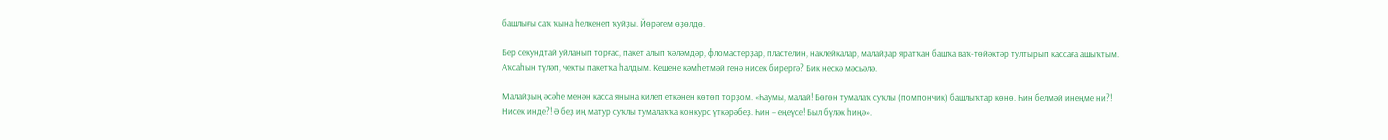башлығы саҡ ҡына һелкенеп ҡуйҙы. Йөрәгем өҙөлдө.

Бер секундтай уйланып торғас, пакет алып ҡәләмдәр, фломастерҙар, пластелин, наклейкалар, малайҙар яратҡан башҡа ваҡ-төйәктәр тултырып кассаға ашыҡтым. Аҡсаһын түләп, чекты пакетҡа һалдым. Кешене кәмһетмәй генә нисек бирергә? Бик нескә мәсьәлә.

Малайҙың әсәһе менән касса янына килеп еткәнен көтөп торҙом. «Һаумы, малай! Бөгөн тумалаҡ суҡлы (помпончик) башлыҡтар көнө. Һин белмәй инеңме ни?! Нисек инде?! Ә беҙ иң матур суҡлы тумалаҡҡа конкурс үткәрәбеҙ. Һин − еңеүсе! Был бүләк һиңә».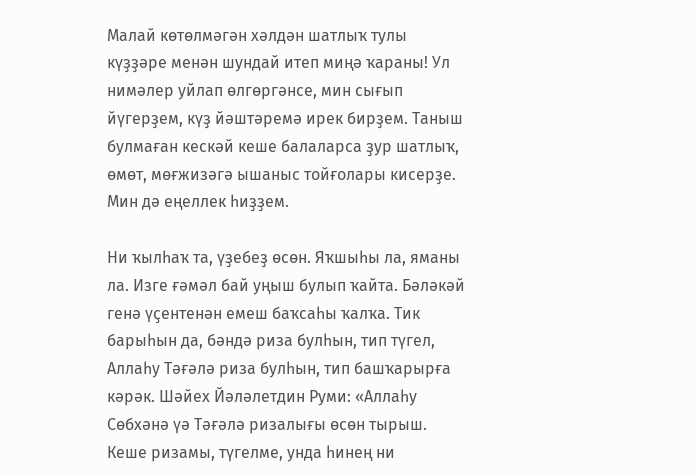Малай көтөлмәгән хәлдән шатлыҡ тулы күҙҙәре менән шундай итеп миңә ҡараны! Ул нимәлер уйлап өлгөргәнсе, мин сығып йүгерҙем, күҙ йәштәремә ирек бирҙем. Таныш булмаған кескәй кеше балаларса ҙур шатлыҡ, өмөт, мөғжизәгә ышаныс тойғолары кисерҙе. Мин дә еңеллек һиҙҙем.

Ни ҡылһаҡ та, үҙебеҙ өсөн. Яҡшыһы ла, яманы ла. Изге ғәмәл бай уңыш булып ҡайта. Бәләкәй генә үҫентенән емеш баҡсаһы ҡалҡа. Тик барыһын да, бәндә риза булһын, тип түгел, Аллаһу Тәғәлә риза булһын, тип башҡарырға кәрәк. Шәйех Йәләлетдин Руми: «Аллаһу Сөбхәнә үә Тәғәлә ризалығы өсөн тырыш. Кеше ризамы, түгелме, унда һинең ни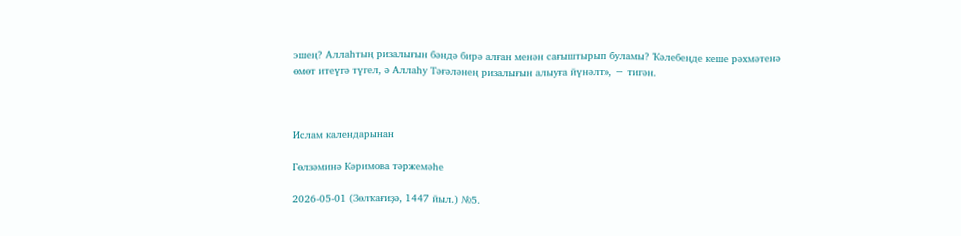эшең? Аллаһтың ризалығын бәндә бирә алған менән сағыштырып буламы? Ҡәлебеңде кеше рәхмәтенә өмөт итеүгә түгел, ә Аллаһу Тәғәләнең ризалығын алыуға йүнәлт», − тигән.



Ислам календарынан

Гөлзәминә Кәримова тәржемәһе

2026-05-01 (Зөлҡағиҙә, 1447 йыл.) №5.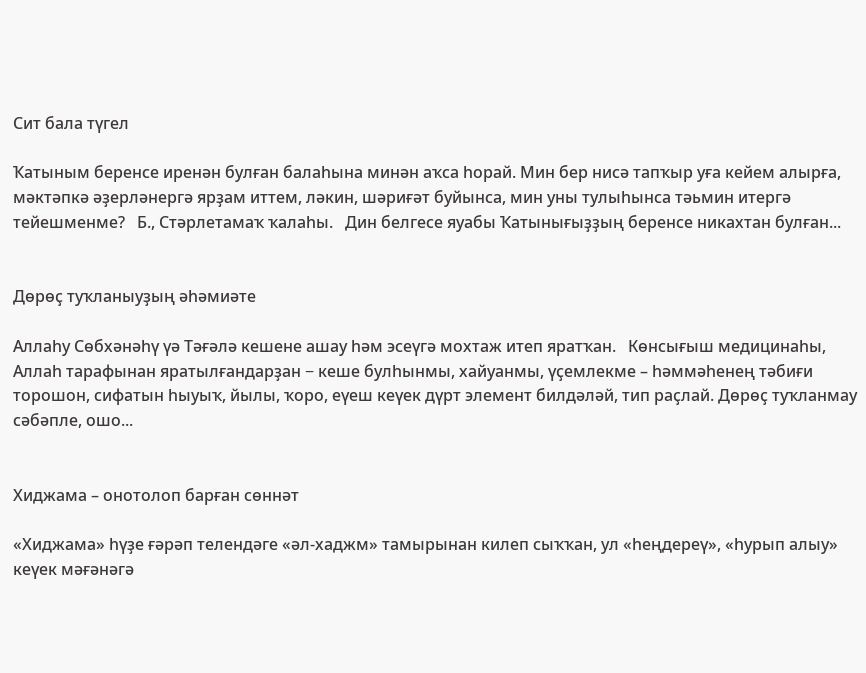Сит бала түгел

Ҡатыным беренсе иренән булған балаһына минән аҡса һорай. Мин бер нисә тапҡыр уға кейем алырға, мәктәпкә әҙерләнергә ярҙам иттем, ләкин, шәриғәт буйынса, мин уны тулыһынса тәьмин итергә тейешменме?   Б., Стәрлетамаҡ ҡалаһы.   Дин белгесе яуабы Ҡатынығыҙҙың беренсе никахтан булған...


Дөрөҫ туҡланыуҙың әһәмиәте

Аллаһу Сөбхәнәһү үә Тәғәлә кешене ашау һәм эсеүгә мохтаж итеп яратҡан.   Көнсығыш медицинаһы, Аллаһ тарафынан яратылғандарҙан − кеше булһынмы, хайуанмы, үҫемлекме – һәммәһенең тәбиғи торошон, сифатын һыуыҡ, йылы, ҡоро, еүеш кеүек дүрт элемент билдәләй, тип раҫлай. Дөрөҫ туҡланмау сәбәпле, ошо...


Хиджама – онотолоп барған сөннәт

«Хиджама» һүҙе ғәрәп телендәге «әл-хаджм» тамырынан килеп сыҡҡан, ул «һеңдереү», «һурып алыу» кеүек мәғәнәгә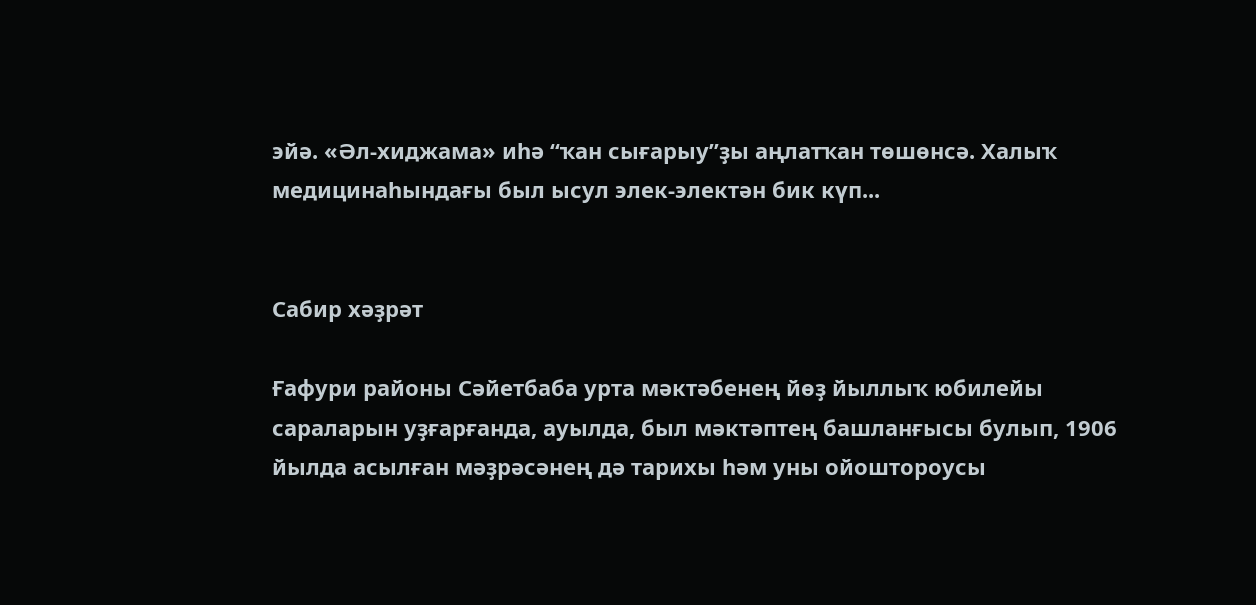эйә. «Әл-хиджама» иһә “ҡан сығарыу”ҙы аңлатҡан төшөнсә. Халыҡ медицинаһындағы был ысул элек-электән бик күп...


Сабир хәҙрәт

Ғафури районы Сәйетбаба урта мәктәбенең йөҙ йыллыҡ юбилейы сараларын уҙғарғанда, ауылда, был мәктәптең башланғысы булып, 1906 йылда асылған мәҙрәсәнең дә тарихы һәм уны ойоштороусы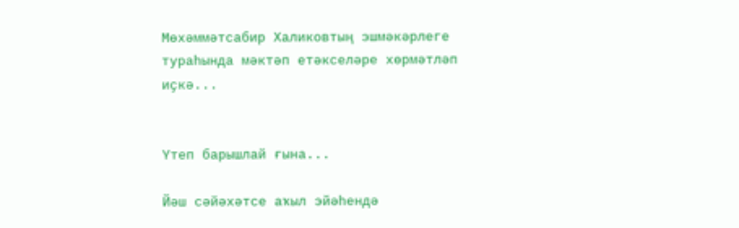Мөхәммәтсабир Халиковтың эшмәкәрлеге тураһында мәктәп етәкселәре хөрмәтләп иҫкә...


Үтеп барышлай ғына...

Йәш сәйәхәтсе аҡыл эйәһендә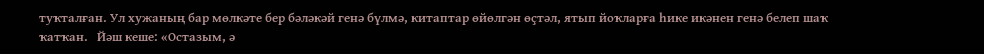туҡталған. Ул хужаның бар мөлкәте бер бәләкәй генә бүлмә, китаптар өйөлгән өҫтәл, ятып йоҡларға һике икәнен генә белеп шаҡ ҡатҡан.   Йәш кеше: «Остазым, ә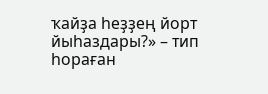ҡайҙа һеҙҙең йорт йыһаздары?» – тип һораған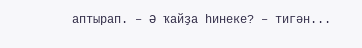аптырап. – Ә ҡайҙа һинеке? – тигән...